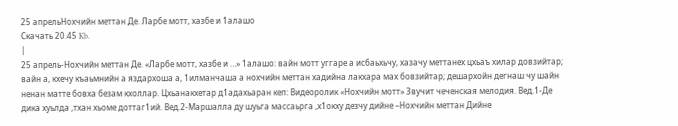25 апрельНохчийн меттан Де. Ларбе мотт, хазбе и 1алашо
Скачать 20.45 Kb.
|
25 апрель-Нохчийн меттан Де. «Ларбе мотт, хазбе и …» 1алашо: вайн мотт уггаре а исбаьхьчу, хазачу меттанех цхьаъ хилар довзийтар; вайн а, кхечу къаьмнийн а яздархоша а, 1илманчаша а нохчийн меттан хадийна лакхара мах бовзийтар; дешархойн дегнаш чу шайн ненан матте бовха безам кхоллар. Цхьанакхетар д1адахьаран кеп: Видеоролик «Нохчийн мотт» Звучит чеченская мелодия. Вед.1-Де дика хуьлда ,тхан хьоме доттаг1ий. Вед.2-Маршалла ду шуьга массаьрга ,х1окху дезчу дийне –Нохчийн меттан Дийне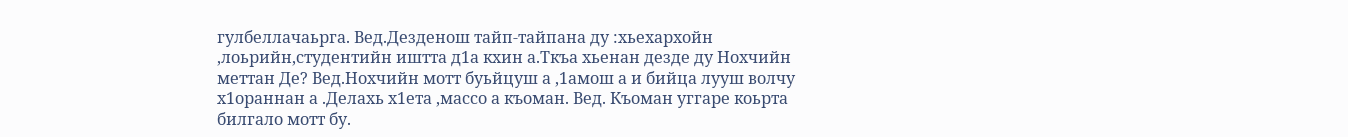гулбеллачаьрга. Вед.Дезденош тайп-тайпана ду :хьехархойн ,лоьрийн,студентийн иштта д1а кхин а.Ткъа хьенан дезде ду Нохчийн меттан Де? Вед.Нохчийн мотт буьйцуш а ,1амош а и бийца лууш волчу х1ораннан а .Делахь х1ета ,массо а къоман. Вед. Къоман уггаре коьрта билгало мотт бу.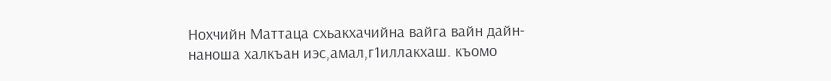Нохчийн Маттаца схьакхачийна вайга вайн дайн-наноша халкъан иэс,амал,г1иллакхаш. къомо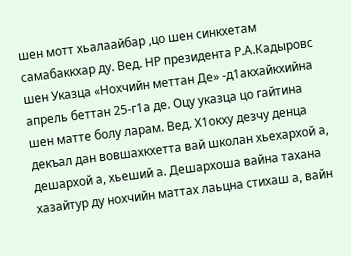шен мотт хьалаайбар ,цо шен синкхетам самабаккхар ду. Вед. НР президента Р.А.Кадыровс шен Указца «Нохчийн меттан Де» -д1акхайкхийна апрель беттан 25-г1а де. Оцу указца цо гайтина шен матте болу ларам. Вед. Х1окху дезчу денца декъал дан вовшахкхетта вай школан хьехархой а, дешархой а, хьеший а. Дешархоша вайна тахана хазайтур ду нохчийн маттах лаьцна стихаш а, вайн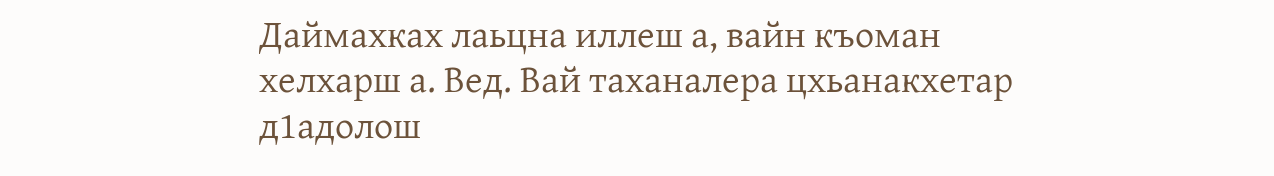Даймахках лаьцна иллеш а, вайн къоман хелхарш а. Вед. Вай таханалера цхьанакхетар д1адолош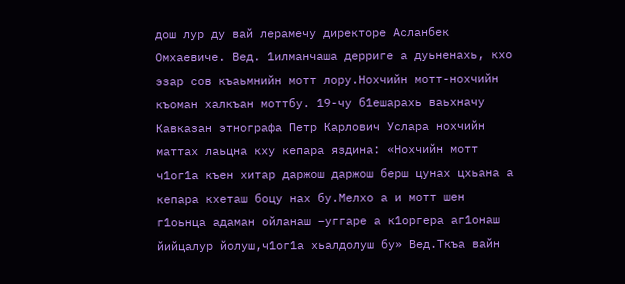дош лур ду вай лерамечу директоре Асланбек Омхаевиче. Вед. 1илманчаша дерриге а дуьненахь, кхо эзар сов къаьмнийн мотт лору.Нохчийн мотт-нохчийн къоман халкъан моттбу. 19-чу б1ешарахь ваьхначу Кавказан этнографа Петр Карлович Услара нохчийн маттах лаьцна кху кепара яздина: «Нохчийн мотт ч1ог1а къен хитар даржош даржош берш цунах цхьана а кепара кхеташ боцу нах бу.Мелхо а и мотт шен г1оьнца адаман ойланаш –уггаре а к1оргера аг1онаш йийцалур йолуш,ч1ог1а хьалдолуш бу» Вед.Ткъа вайн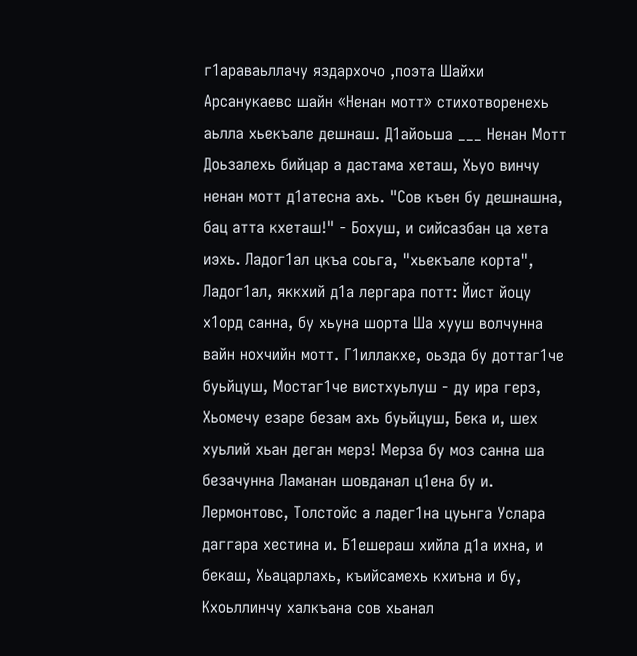г1араваьллачу яздархочо ,поэта Шайхи Арсанукаевс шайн «Ненан мотт» стихотворенехь аьлла хьекъале дешнаш. Д1айоьша ___ Ненан Мотт Доьзалехь бийцар а дастама хеташ, Хьуо винчу ненан мотт д1атесна ахь. "Сов къен бу дешнашна, бац атта кхеташ!" - Бохуш, и сийсазбан ца хета иэхь. Ладог1ал цкъа соьга, "хьекъале корта", Ладог1ал, яккхий д1а лергара потт: Йист йоцу х1орд санна, бу хьуна шорта Ша хууш волчунна вайн нохчийн мотт. Г1иллакхе, оьзда бу доттаг1че буьйцуш, Мостаг1че вистхуьлуш - ду ира герз, Хьомечу езаре безам ахь буьйцуш, Бека и, шех хуьлий хьан деган мерз! Мерза бу моз санна ша безачунна Ламанан шовданал ц1ена бу и. Лермонтовс, Толстойс а ладег1на цуьнга Услара даггара хестина и. Б1ешераш хийла д1а ихна, и бекаш, Хьацарлахь, къийсамехь кхиъна и бу, Кхоьллинчу халкъана сов хьанал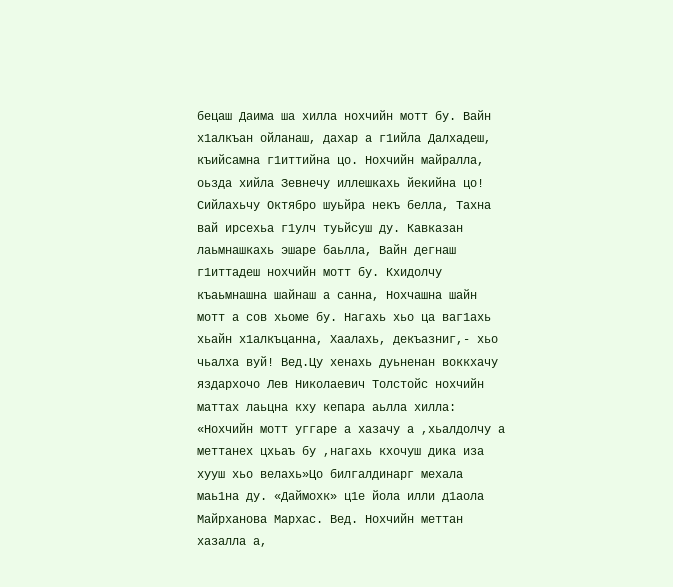бецаш Даима ша хилла нохчийн мотт бу. Вайн х1алкъан ойланаш, дахар а г1ийла Далхадеш, къийсамна г1иттийна цо. Нохчийн майралла, оьзда хийла Зевнечу иллешкахь йекийна цо! Сийлахьчу Октябро шуьйра некъ белла, Тахна вай ирсехьа г1улч туьйсуш ду. Кавказан лаьмнашкахь эшаре баьлла, Вайн дегнаш г1иттадеш нохчийн мотт бу. Кхидолчу къаьмнашна шайнаш а санна, Нохчашна шайн мотт а сов хьоме бу. Нагахь хьо ца ваг1ахь хьайн х1алкъцанна, Хаалахь, декъазниг,- хьо чьалха вуй! Вед.Цу хенахь дуьненан воккхачу яздархочо Лев Николаевич Толстойс нохчийн маттах лаьцна кху кепара аьлла хилла: «Нохчийн мотт уггаре а хазачу а ,хьалдолчу а меттанех цхьаъ бу ,нагахь кхочуш дика иза хууш хьо велахь»Цо билгалдинарг мехала маь1на ду. «Даймохк» ц1е йола илли д1аола Майрханова Мархас. Вед. Нохчийн меттан хазалла а,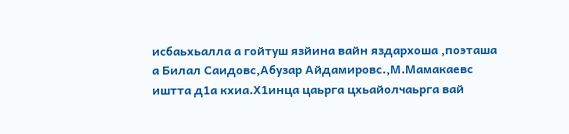исбаьхьалла а гойтуш язйина вайн яздархоша ,поэташа а Билал Саидовс,Абузар Айдамировс.,М.Мамакаевс иштта д1а кхиа.Х1инца цаьрга цхьайолчаьрга вай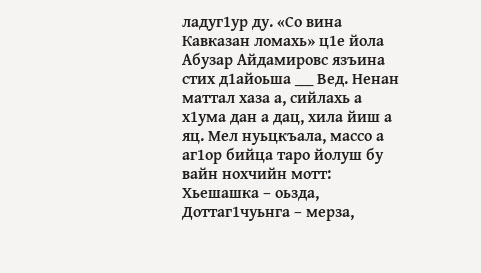ладуг1ур ду. «Со вина Кавказан ломахь» ц1е йола Абузар Айдамировс язъина стих д1айоьша ___ Вед. Ненан маттал хаза а, сийлахь а х1ума дан а дац, хила йиш а яц. Мел нуьцкъала, массо а аг1ор бийца таро йолуш бу вайн нохчийн мотт: Хьешашка – оьзда, Доттаг1чуьнга – мерза,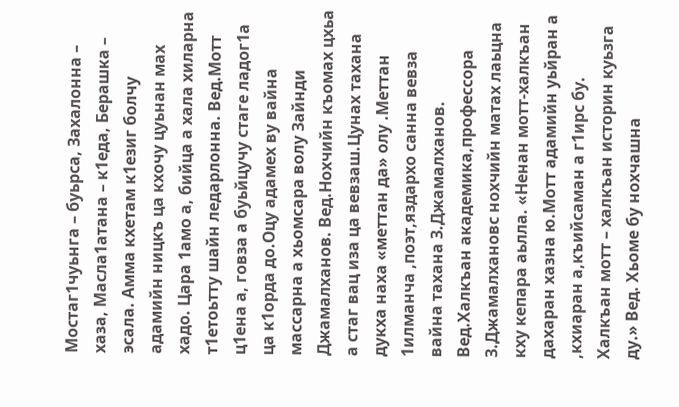Мостаг1чуьнга – буьрса, Захалонна – хаза, Масла1атана – к1еда, Берашка – эсала. Амма кхетам к1езиг болчу адамийн ницкъ ца кхочу цуьнан мах хадо. Цара 1амо а, бийца а хала хиларна т1етоьтту шайн ледарлонна. Вед.Мотт ц1ена а, говза а буьйцучу стаге ладог1а ца к1орда до.Оцу адамех ву вайна массарна а хьомсара волу Зайнди Джамалханов. Вед.Нохчийн къомах цхьа а стаг вац иза ца вевзаш.Цунах тахана дукха наха «меттан да» олу .Меттан 1илманча ,поэт,яздархо санна вевза вайна тахана З.Джамалханов. Вед.Халкъан академика,профессора З.Джамалхановс нохчийн матах лаьцна кху кепара аьлла. «Ненан мотт-халкъан дахаран хазна ю.Мотт адамийн уьйран а ,кхиаран а,къийсаман а г1ирс бу. Халкъан мотт – халкъан историн куьзга ду.» Вед. Хьоме бу нохчашна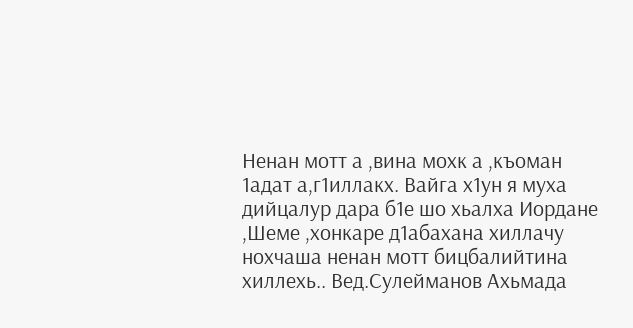Ненан мотт а ,вина мохк а ,къоман 1адат а,г1иллакх. Вайга х1ун я муха дийцалур дара б1е шо хьалха Иордане ,Шеме ,хонкаре д1абахана хиллачу нохчаша ненан мотт бицбалийтина хиллехь.. Вед.Сулейманов Ахьмада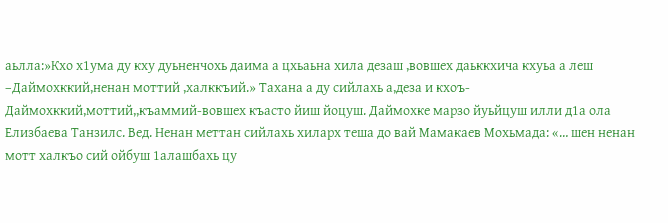аьлла:»Кхо х1ума ду кху дуьненчохь даима а цхьаьна хила дезаш ,вовшех даьккхича кхуьа а леш –Даймохккий,ненан моттий ,халккъий.» Тахана а ду сийлахь а,деза и кхоъ-Даймохккий,моттий,,къаммий-вовшех къасто йиш йоцуш. Даймохке марзо йуьйцуш илли д1а ола Елизбаева Танзилс. Вед. Ненан меттан сийлахь хиларх теша до вай Мамакаев Мохьмада: «… шен ненан мотт халкъо сий ойбуш 1алашбахь цу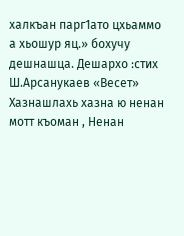халкъан парг1ато цхьаммо а хьошур яц.» бохучу дешнашца. Дешархо :стих Ш.Арсанукаев «Весет» Хазнашлахь хазна ю ненан мотт къоман , Ненан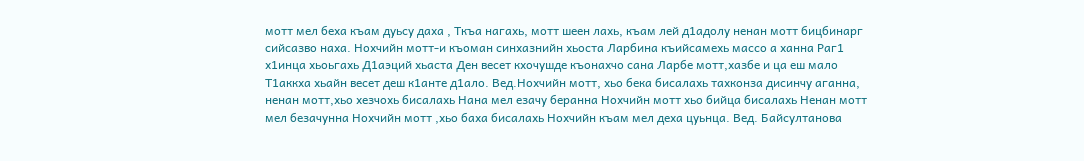мотт мел беха къам дуьсу даха , Ткъа нагахь, мотт шеен лахь, къам лей д1адолу ненан мотт бицбинарг сийсазво наха. Нохчийн мотт-и къоман синхазнийн хьоста Ларбина къийсамехь массо а ханна Раг1 х1инца хьоьгахь Д1аэций хьаста Ден весет кхочушде къонахчо сана Ларбе мотт,хазбе и ца еш мало Т1аккха хьайн весет деш к1анте д1ало. Вед.Нохчийн мотт, хьо бека бисалахь тахконза дисинчу аганна, ненан мотт,хьо хезчохь бисалахь Нана мел езачу беранна Нохчийн мотт хьо бийца бисалахь Ненан мотт мел безачунна Нохчийн мотт ,хьо баха бисалахь Нохчийн къам мел деха цуьнца. Вед. Байсултанова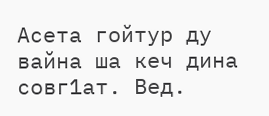Асета гойтур ду вайна ша кеч дина совг1ат. Вед.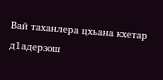Вай таханлера цхьана кхетар д1адерзош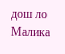дош ло Малика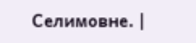Селимовне. |